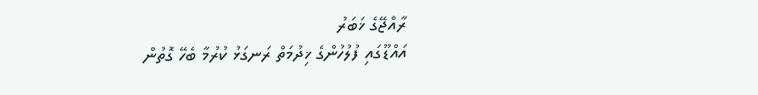ރާއްޖޭގެ ޚަބަރު
އައްޑޫގައި ފުލުހުންގެ ޚިދުމަތް ރަނގަޅު ކުރުމާ ބެހޭ ގޮތުން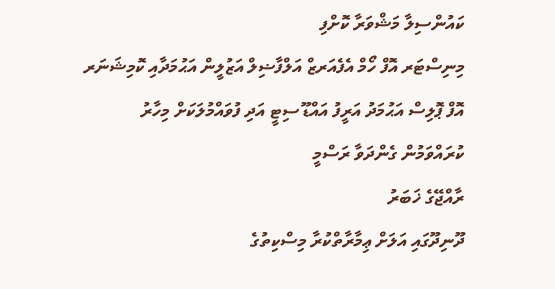ކައުންސިލާ މަޝްވަރާ ކޮށްފި
މިނިސްޓަރ އޮފް ހޯމް އެފެއަރޒް އަލްފާޟިލް އަޒުލީން އަޙުމަދާއި ކޮމިޝަނަރ އޮފް ޕޮލިސް އަޙުމަދު އަރީފު އައްޑޫ ސިޓީ އަދި ފުވައްމުލަކަށް މިހާރު ކުރައްވަމުން ގެންދަވާ ރަސްމީ
ރާއްޖޭގެ ޚަބަރު
ދޫނިދޫގައި އަލަށް ޢިމާރާތްކުރާ މިސްކިތުގެ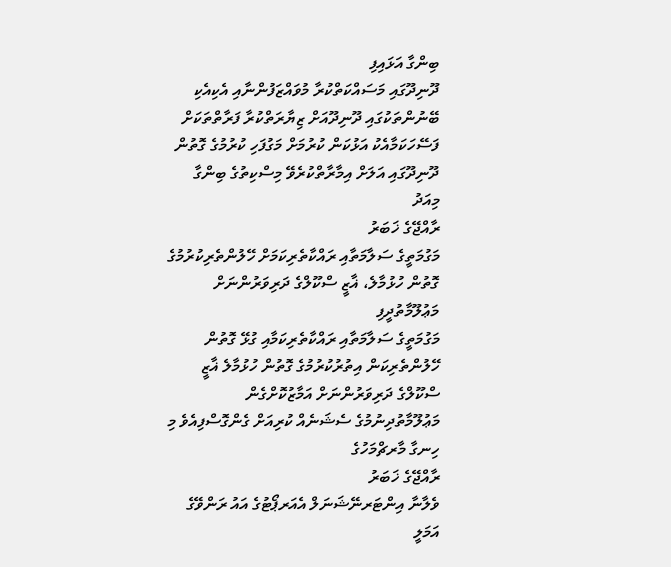ބިންގާ އަޅައިފި
ދޫނިދޫގައި މަސައްކަތްކުރާ މުވައްޒަފުންނާއި އެކިއެކި ބޭނުންތަކުގައި ދޫނިދޫއަށް ޒިޔާރަތްކުރާ ފަރާތްތަކަށް ފަސޭހަކަމާއެކު އަޅުކަން ކުރުމަށް މަގުފަހި ކުރުމުގެ ގޮތުން ދޫނިދޫގައި އަލަށް އިމާރާތްކުރެވޭ މިސްކިތުގެ ބިންގާ މިއަދު
ރާއްޖޭގެ ޚަބަރު
މަގުމަތީގެ ސަލާމަތާއި ރައްކާތެރިކަމަށް ހޭލުންތެރިކުރުމުގެ ގޮތުން ހުޅުމާލެ، ޣާޒީ ސްކޫލްގެ ދަރިވަރުންނަށް މަޢުލޫމާތުދީފި
މަގުމަތީގެ ސަލާމަތާއި ރައްކާތެރިކަމާއި ގުޅޭ ގޮތުން ހޭލުންތެރިކަން އިތުރުކުރުމުގެ ގޮތުން ހުޅުމާލެ ޣާޒީ ސްކޫލްގެ ދަރިވަރުންނަށް އަމާޒުކޮށްގެން މަޢުލޫމާތުދިނުމުގެ ސެޝަނެއް ކުރިއަށް ގެންގޮސްފިއެވެ މި ހިނގާ މާރޗްމަހުގެ
ރާއްޖޭގެ ޚަބަރު
ވެލާނާ އިންޓަރނޭޝަނަލް އެއަރޕޯޓުގެ އައު ރަންވޭގެ އަމަލީ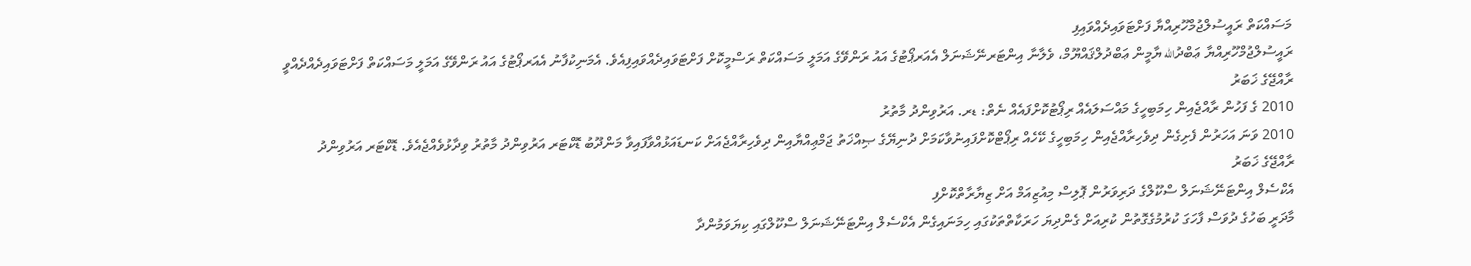މަސައްކަތް ރައީސުލްޖުމްހޫރިއްޔާ ފަށްޓަވައިދެއްވައިފި
ރައީސުލްޖުމްހޫރިއްޔާ ޢަބްދުالله ޔާމީން ޢަބްދުލްޤައްޔޫމް، ވެލާނާ އިންޓަރނޭޝަނަލް އެއަރޕޯޓުގެ އައު ރަންވޭގެ އަމަލީ މަސައްކަތް ރަސްމީކޮށް ފަށްޓަވައިދެއްވައިފިއެވެ. އެމަނިކުފާނު އެއަރޕޯޓުގެ އައު ރަންވޭގެ އަމަލީ މަސައްކަތް ފަށްޓަވައިދެއްދެއްވީ
ރާއްޖޭގެ ޚަބަރު
2010 ގެ ފަހުން ރާއްޖެއިން ހިމަބިހީގެ މައްސަލައެއް ރިޕޯޓުކޮށްފައެއް ނެތް: ޑރ. އަރުވިންދު މާތުރު
2010 ވަނަ އަހަރުން ފެށިގެން ދިވެހިރާއްޖެއިން ހިމަބިހީގެ ކޭހެއް ރިޕޯޓްކޮށްފައިނުވާކަމަށް ދުނިޔޭގެ ޞިއްޚަތު ޖަމްޢިއްޔާއިން ދިވެހިރާއްޖެއަށް ކަނޑައަޅުއްވާފައިވާ މަންދޫބު ޑޮކްޓަރ އަރުވިންދު މާތުރު ވިދާޅުވެއްޖެއެވެ. ޑޮކްޓަރ އަރުވިންދު
ރާއްޖޭގެ ޚަބަރު
އެކްސެލް އިންޓަނޭޝަނަލް ސްކޫލްގެ ދަރިވަރުން ޕޮލިސް މިއުޒިއަމް އަށް ޒިޔާރާތްކޮށްފި
މާދަރީ ބަހުގެ ދުވަސް ފާހަގަ ކުރުމުގެގޮތުން ކުރިއަށް ގެންދިޔަ ހަރަކާތްތަކުގައި ހިމަނައިގެން އެކްސެލް އިންޓަނޭޝަނަލް ސްކޫލްގައި ކިޔަވަމުންދާ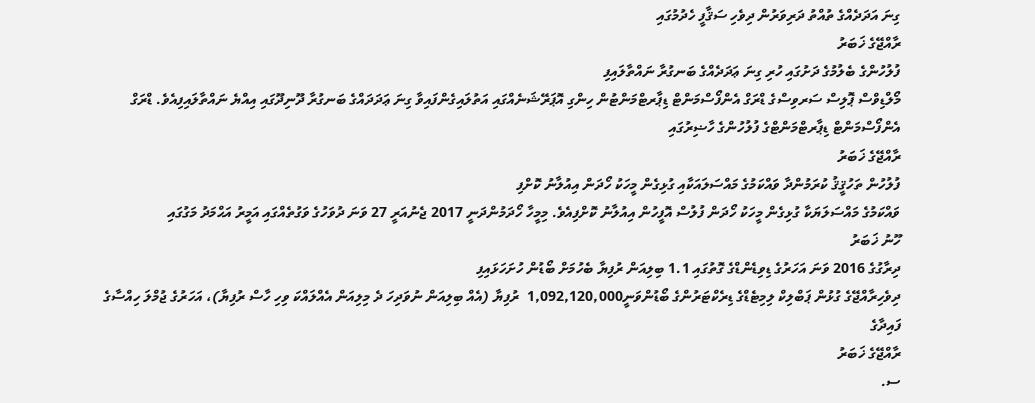ގިނަ އަދަދެއްގެ ތުއްތު ދަރިވަރުން ދިވެހި ސަޤާފީ ހެދުމުގައި
ރާއްޖޭގެ ޚަބަރު
ފުލުހުންގެ ބެލުމުގެ ދަށުގައި ހުރި ގިނަ ޢަދަދެއްގެ ބަނގުރާ ނައްތާލައިފި
މޯލްޑިވްސް ޕޮލިސް ސަރވިސްގެ ޑްރަގް އެންފޯސްމަންޓް ޑިޕާރޓްމަންޓުން ހިންގި އޮޕަރޭޝަނެއްގައި އަތުލައިގެންފައިވާ ގިނަ ޢަދަދައްގެ ބަނގުރާ ދޫނިދޫގައި އިއްޔެ ނައްތާލައިފިއެވެ. ޑްރަގް އެންފޯސްމަންޓް ޑިޕާރޓްމަންޓްގެ ފުލުހުންގެ ހާޟިރުގައި
ރާއްޖޭގެ ޚަބަރު
ފުލުހުން ތަހުޤީޤު ކުރަމުންދާ ވައްކަމުގެ މައްސަލައަކާއި ގުޅިގެން މީހަކު ހޯދަން އިއުލާނު ކޮށްފި
ވައްކަމުގެ މައްސަލަޔަކާ ގުޅިގެން މީހަކު ހޯދަން ފުލުސް އޮފީހުން އިއުލާނު ކޮށްފިއެވެ. މިމީހާ ހޯދަމުންދަނީ 2017 ޖެނުއަރީ 27 ވަނަ ދުވަހުގެ ވަގުތެއްގައި އަމީރު އަޙްމަދު މަގުގައި
ހޫނު ޚަބަރު
ދިރާގުގެ 2016 ވަނަ އަހަރުގެ ޑިވިޑެންޑްގެ ގޮތުގައި 1.1 ބިލިއަން ރުފިޔާ ބެހުމަށް ބޯޑުން ހުށަހަޅައިފި
ދިވެހިރާއްޖޭގެ ގުޅުން ޕަބްލިކް ލިމިޓެޑްގެ ޑިރެކްޓަރުންގެ ބޯޑުންވަނީ1,092,120,000  ރުފިޔާ (އެއް ބިލިއަން ނުވަދިހަ ދެ މިލިއަން އެއްލައްކަ ވިހި ހާސް ރުފިޔާ)، އަހަރުގެ ޖުމްލަ ހިއްސާގެ ފައިދާގެ
ރާއްޖޭގެ ޚަބަރު
ސ.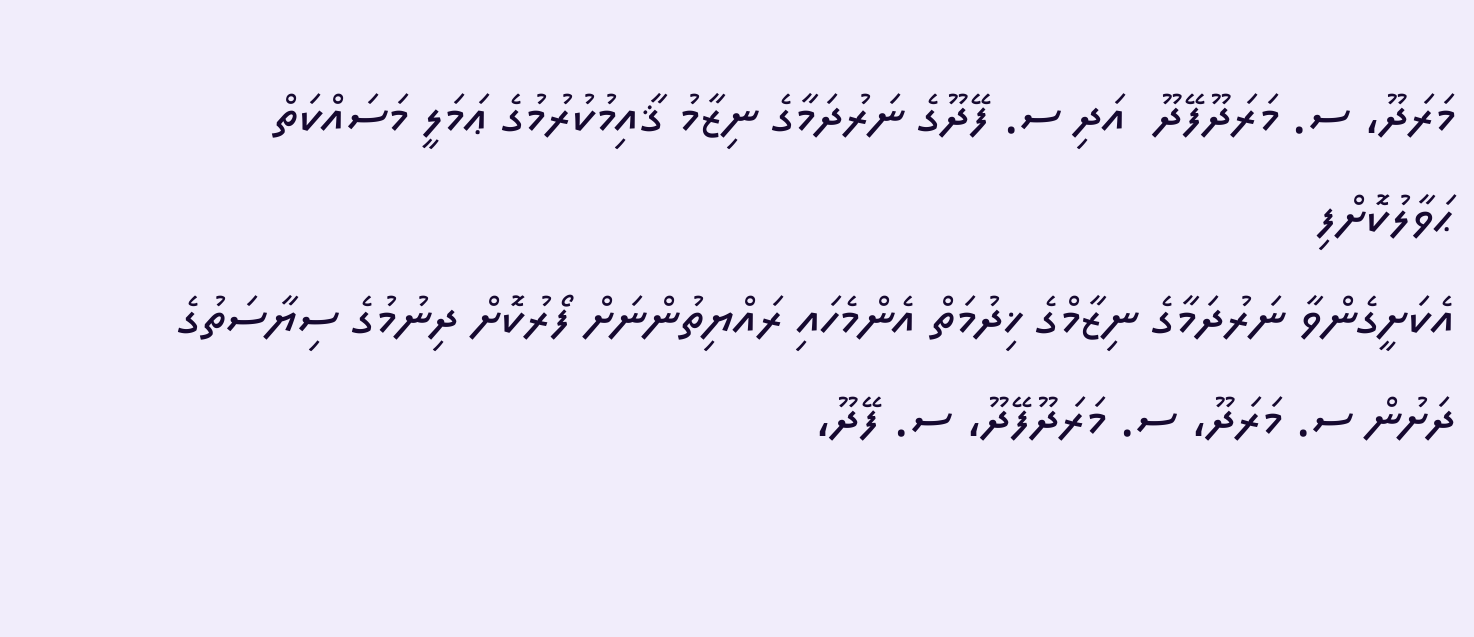މަރަދޫ، ސ. މަރަދޫފޭދޫ  އަދި ސ. ފޭދޫގެ ނަރުދަމާގެ ނިޒާމު ޤާއިމުކުރުމުގެ ޢަމަލީ މަސައްކަތް ޙަވާލުކޮށްފި
އެކަށީގެންވާ ނަރުދަމާގެ ނިޒާމްގެ ޚިދުމަތް އެންމެހައި ރައްޔިތުންނަށް ފޯރުކޮށް ދިނުމުގެ ސިޔާސަތުގެ ދަށުން ސ. މަރަދޫ، ސ. މަރަދޫފޭދޫ، ސ. ފޭދޫ،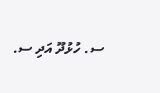ސ. ހުޅުދޫ އަދި ސ.